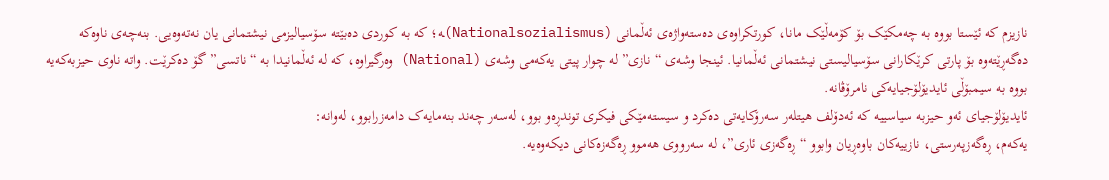نازیزم کە ئێستا بووە بە چەمکێک بۆ کۆمەڵێک مانا، کورتکراوەی دەستەواژەی ئەڵمانی (Nationalsozialismus)ـە؛ کە بە کوردی دەبێتە سۆسیالیزمی نیشتمانی یان نەتەوەیی. بنەچەی ناوەکە دەگەڕێتەوە بۆ پارتی کرێکارانی سۆسیالیستی نیشتمانی ئەڵمانیا. ئینجا وشەی “نازی” لە چوار پیتی یەکەمی وشەی (National) وەرگیراوە، کە لە ئەڵمانیدا بە “ناتسی” گۆ دەکرێت. واتە ناوی حیزبەکەیە بووە بە سیمبۆڵی ئایدیۆلۆجیایەکی نامرۆڤانە.
ئایدیۆلۆجیای ئەو حیزبە سیاسییە کە ئەدۆلف هیتلەر سەرۆکایەتی دەکرد و سیستەمێکی فیکری توندڕەو بوو، لەسەر چەند بنەمایەک دامەزرابوو، لەوانە:
یەکەم، ڕەگەزپەرستی، نازییەکان باوەڕیان وابوو “ڕەگەزی ئاری”، لە سەرووی هەموو ڕەگەزەکانی دیکەوەیە.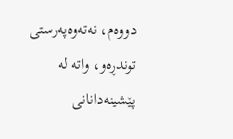دووەم، نەتەوەپەرستی توندڕەو، واتە لە پێشینەدانانی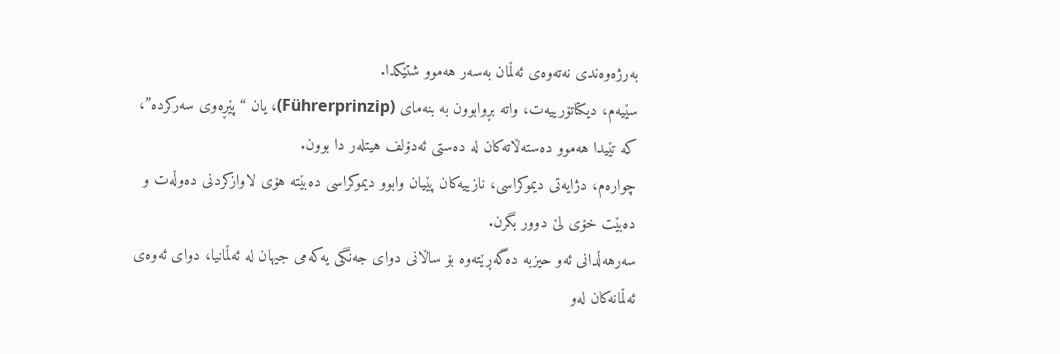بەرژەوەندی نەتەوەی ئەڵمان بەسەر هەموو شتێکدا.
سێیەم، دیکتاتۆرییەت، واتە بڕوابوون بە بنەمای (Führerprinzip)، یان “پێڕەوی سەرکردە”، کە تێیدا هەموو دەستەڵاتەکان لە دەستی ئەدۆلف هیتلەر دا بوون.
چوارەم، دژایەتی دیموکراسی، نازییەکان پێیان وابوو دیموکراسی دەبێتە هۆی لاوازکردنی دەوڵەت و دەبێت خۆی لێ دوور بگرن.
سەرهەڵدانی ئەو حیزبە دەگەڕێتەوە بۆ ساڵانی دوای جەنگی یەکەمی جیهان لە ئەڵمانیا، دوای ئەوەی ئەڵمانەکان لەو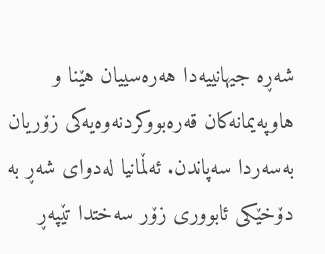شەڕە جیهانییەدا هەرەسییان هێنا و هاوپەیمانەکان قەرەبووکردنەوەیەکی زۆریان بەسەردا سەپاندن. ئەڵمانیا لەدوای شەڕ بە دۆخێکی ئابووری زۆر سەختدا تێپەڕ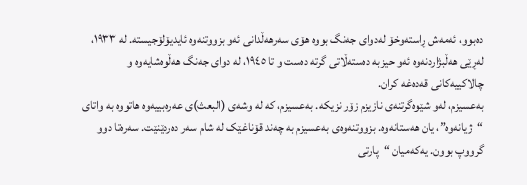دەبوو، ئەمەش ڕاستەوخۆ لەدوای جەنگ بووە هۆی سەرهەڵدانی ئەو بزووتنەوە ئایدیۆلۆجیستە. لە ١٩٣٣، لەڕێی هەڵبژاردنەوە ئەو حیزبە دەستەڵاتی گرتە دەست و تا ١٩٤٥، لە دوای جەنگ هەڵوەشایەوە و چالاکییەکانی قەدەغە کران.
بەعسیزم، لەو شێوەگرتنەی نازیزم زۆر نزیکە. بەعسیزم، کە لە وشەی (البعث)ی عەرەبییەوە هاتووە بە واتای “ژیانەوە”، یان هەستانەوە. بزووتنەوەی بەعسیزم بە چەند قۆناغێک لە شام سەر دەردێنێت. سەرەتا دوو گرووپ بوون. یەکەمیان “پارتی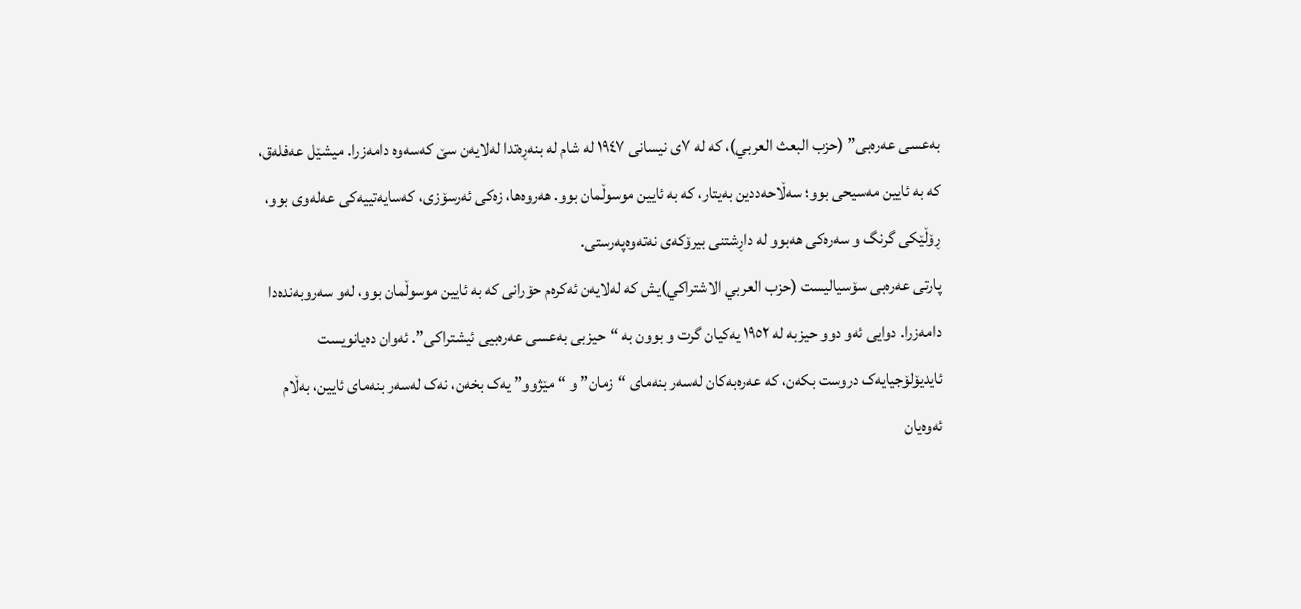بەعسی عەرەبی” (حزب البعث العربي)، کە لە ٧ی نیسانی ١٩٤٧ لە شام لە بنەڕەتدا لەلایەن سێ کەسەوە دامەزرا. میشێل عەفلەق، کە بە ئایین مەسیحی بوو؛ سەڵاحەددین بەیتار، کە بە ئایین موسوڵمان بوو. هەروەها، زەکی ئەرسۆزی، کەسایەتییەکی عەلەوی بوو، ڕۆڵێکی گرنگ و سەرەکی هەبوو لە داڕشتنی بیرۆکەی نەتەوەپەرستی.
پارتی عەرەبی سۆسیالیست (حزب العربي الاشتراکي)یش کە لەلایەن ئەکرەم حۆرانی کە بە ئایین موسوڵمان بوو، لەو سەروبەندەدا دامەزرا. دوایی ئەو دوو حیزبە لە ١٩٥٢ یەکیان گرت و بوون بە “حیزبی بەعسی عەرەبیی ئیشتراکی”. ئەوان دەیانویست ئایدیۆلۆجیایەک دروست بکەن، کە عەرەبەکان لەسەر بنەمای “زمان” و “مێژوو” یەک بخەن، نەک لەسەر بنەمای ئایین، بەڵام ئەوەیان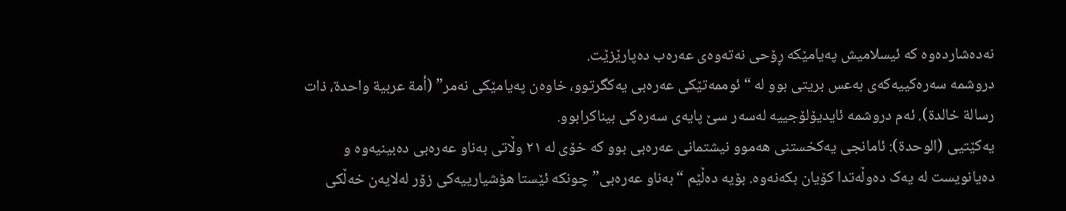نەدەشاردەوە کە ئیسلامیش پەیامێکە ڕۆحی نەتەوەی عەرەب دەپارێزێت.
دروشمە سەرەکییەکەی بەعس بریتی بوو لە “ئوممەتێکی عەرەبی یەکگرتوو، خاوەن پەیامێکی نەمر” (أمة عربیة واحدة، ذات رسالة خالدة). ئەم دروشمە ئایدیۆلۆجییە لەسەر سێ پایەی سەرەکی بیناکرابوو.
یەکێتیی (الوحدة): ئامانجی یەکخستنی هەموو نیشتمانی عەرەبی بوو کە خۆی لە ٢١ وڵاتی بەناو عەرەبی دەبینیەوە و دەیانویست لە یەک دەوڵەتدا کۆیان بکەنەوە. بۆیە دەڵێم “بەناو عەرەبی” چونکە ئێستا هۆشیارییەکی زۆر لەلایەن خەڵکی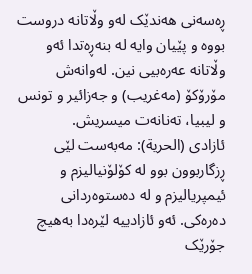ڕەسەنی هەندێک لەو وڵاتانە دروست بووە و پێیان وایە لە بنەڕەتدا ئەو وڵاتانە عەرەبیی نین. لەوانەش مۆرۆکۆ (مەغریب) و جەزائیر و تونس و لیبیا، تەنانەت میسریش.
ئازادی (الحریة): مەبەست لێی ڕزگاربوون بوو لە کۆلۆنیالیزم و ئیمپریالیزم و لە دەستوەردانی دەرەکی. ئەو ئازادییە لێرەدا بەهیچ جۆرێک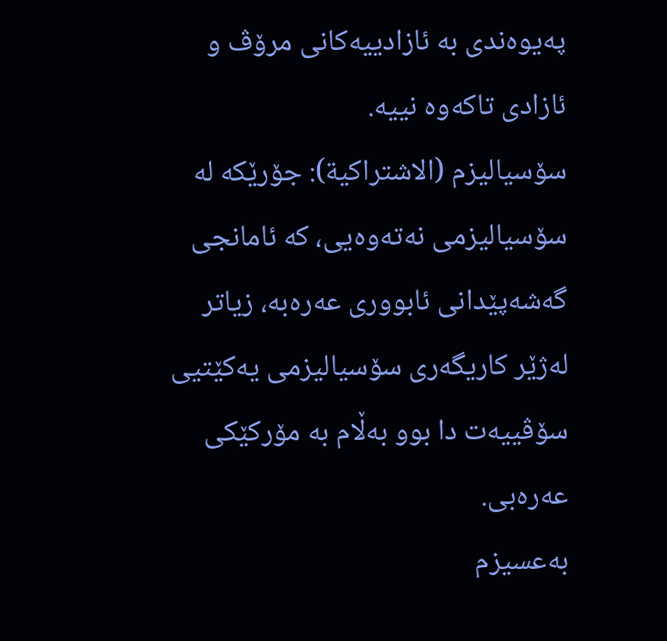پەیوەندی بە ئازادییەکانی مرۆڤ و ئازادی تاکەوە نییە.
سۆسیالیزم (الاشتراکیة): جۆرێکە لە سۆسیالیزمی نەتەوەیی، کە ئامانجی گەشەپێدانی ئابووری عەرەبە، زیاتر لەژێر کاریگەری سۆسیالیزمی یەکێتیی سۆڤییەت دا بوو بەڵام بە مۆرکێکی عەرەبی.
بەعسیزم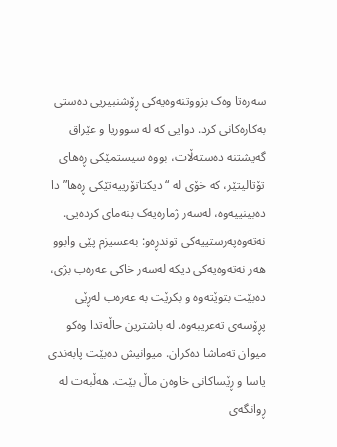سەرەتا وەک بزووتنەوەیەکی ڕۆشنبیریی دەستی بەکارەکانی کرد. دوایی کە لە سووریا و عێراق گەیشتنە دەستەڵات، بووە سیستمێکی ڕەهای تۆتالیتێر، کە خۆی لە “دیکتاتۆرییەتێکی ڕەها”دا دەبینییەوە، لەسەر ژمارەیەک بنەمای کردەیی.
نەتەوەپەرستییەکی توندڕەو: بەعسیزم پێی وابوو هەر نەتەوەیەکی دیکە لەسەر خاکی عەرەب بژی، دەبێت بتوێتەوە و بکرێت بە عەرەب لەڕێی پڕۆسەی تەعریبەوە. لە باشترین حاڵەتدا وەکو میوان تەماشا دەکران. میوانیش دەبێت پابەندی یاسا و ڕێساکانی خاوەن ماڵ بێت. هەڵبەت لە ڕوانگەی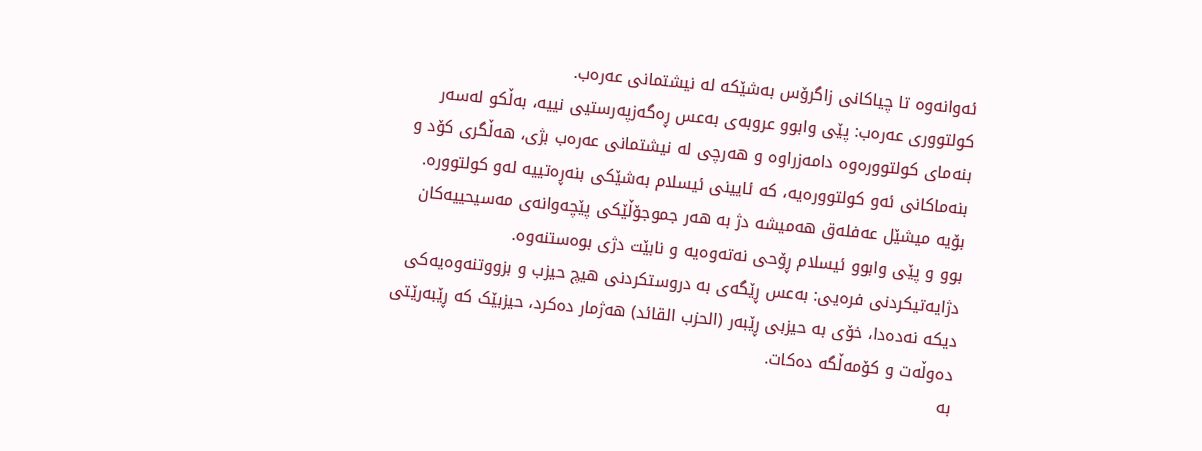ئەوانەوە تا چیاکانی زاگرۆس بەشێکە لە نیشتمانی عەرەب.
کولتووری عەرەب: پێی وابوو عروبەی بەعس ڕەگەزپەرستیی نییە، بەڵکو لەسەر بنەمای کولتوورەوە دامەزراوە و هەرچی لە نیشتمانی عەرەب بژی، هەڵگری کۆد و بنەماکانی ئەو کولتوورەیە، کە ئایینی ئیسلام بەشێکی بنەڕەتییە لەو کولتوورە. بۆیە میشێل عەفلەق هەمیشە دژ بە هەر جموجۆڵێکی پێچەوانەی مەسیحییەکان بوو و پێی وابوو ئیسلام ڕۆحی نەتەوەیە و نابێت دژی بوەستنەوە.
دژایەتیکردنی فرەیی: بەعس ڕێگەی بە دروستکردنی هیچ حیزب و بزووتنەوەیەکی دیکە نەدەدا، خۆی بە حیزبی ڕێبەر (الحزب القائد) هەژمار دەکرد، حیزبێک کە ڕێبەرێتی دەوڵەت و کۆمەڵگە دەکات.
بە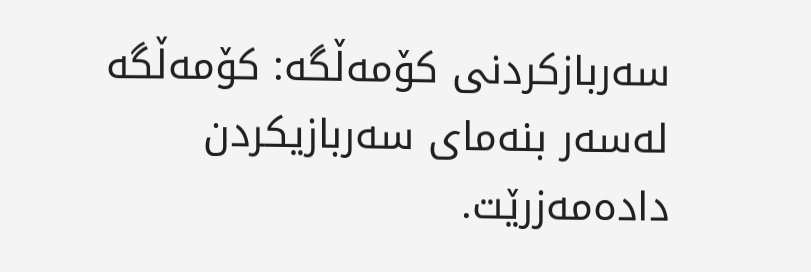سەربازکردنی کۆمەڵگە: کۆمەڵگە لەسەر بنەمای سەربازیکردن دادەمەزرێت.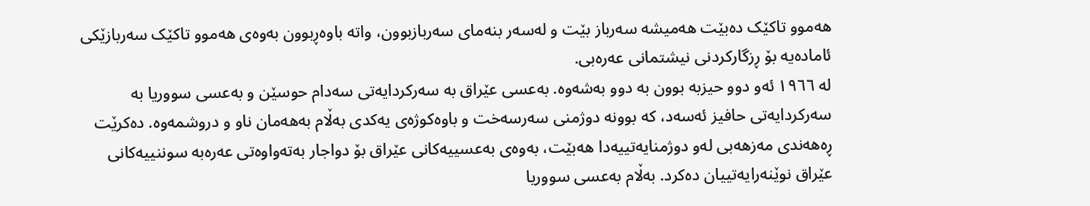هەموو تاکێک دەبێت هەمیشە سەرباز بێت و لەسەر بنەمای سەربازبوون، واتە باوەڕبوون بەوەی هەموو تاکێک سەربازێکی ئامادەیە بۆ ڕزگارکردنی نیشتمانی عەرەبی.
لە ١٩٦٦ ئەو دوو حیزبە بوون بە دوو بەشەوە. بەعسی عێراق بە سەرکردایەتی سەدام حوسێن و بەعسی سووریا بە سەرکردایەتی حافیز ئەسەد، کە بوونە دوژمنی سەرسەخت و باوەکوژەی یەکدی بەڵام بەهەمان ناو و دروشمەوە. دەکرێت ڕەهەندی مەزهەبی لەو دوژمنایەتییەدا هەبێت، بەوەی بەعسییەکانی عێراق بۆ دواجار بەتەواوەتی عەرەبە سوننییەکانی عێراق نوێنەرایەتییان دەکرد. بەڵام بەعسی سووریا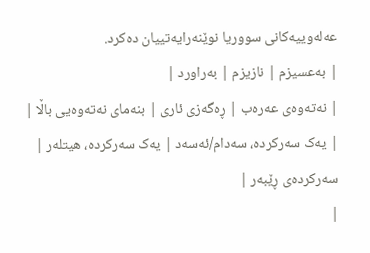عەلەوییەکانی سووریا نوێنەرایەتییان دەکرد.
| بەعسیزم | نازیزم | بەراورد |
| نەتەوەی عەرەب | ڕەگەزی ئاری | بنەمای نەتەوەیی باڵا |
| یەک سەرکردە، سەدام/ئەسەد | یەک سەرکردە، هیتلەر | سەرکردەی ڕێبەر |
|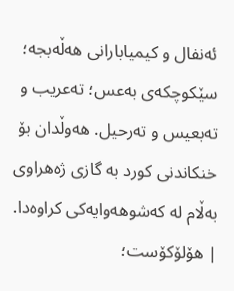ئەنفال و کیمیابارانی هەڵەبجە؛ سێکوچکەی بەعس؛ تەعریب و تەبعیس و تەرحیل. هەوڵدان بۆ خنکاندنی کورد بە گازی ژەهراوی بەڵام لە کەشوهەوایەکی کراوەدا. | هۆلۆکۆست؛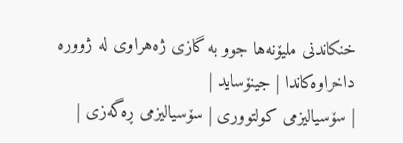خنکاندنی ملیۆنەها جوو بە گازی ژەهراوی لە ژوورە داخراوەکاندا | جینۆساید |
| سۆسیالیزمی کولتووری | سۆسیالیزمی ڕەگەزی |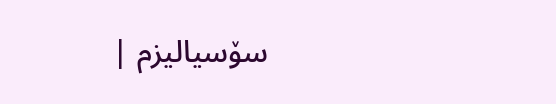سۆسیالیزم |